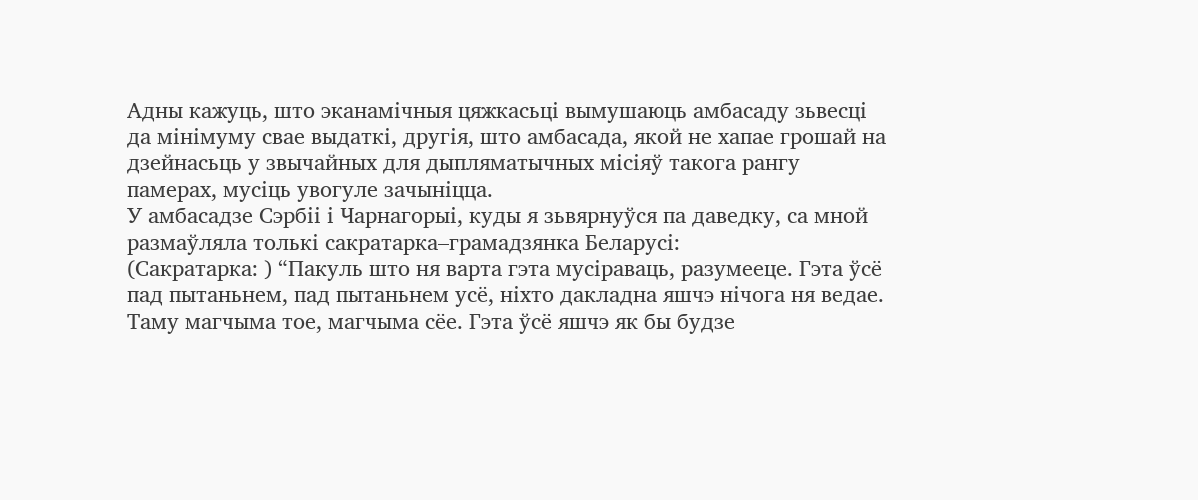Адны кажуць, што эканамічныя цяжкасьці вымушаюць амбасаду зьвесці да мінімуму свае выдаткі, другія, што амбасада, якой не хапае грошай на дзейнасьць у звычайных для дыпляматычных місіяў такога рангу памерах, мусіць увогуле зачыніцца.
У амбасадзе Сэрбіі і Чарнагорыі, куды я зьвярнуўся па даведку, са мной размаўляла толькі сакратарка–грамадзянка Беларусі:
(Сакратарка: ) “Пакуль што ня варта гэта мусіраваць, разумееце. Гэта ўсё пад пытаньнем, пад пытаньнем усё, ніхто дакладна яшчэ нічога ня ведае. Таму магчыма тое, магчыма сёе. Гэта ўсё яшчэ як бы будзе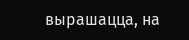вырашацца, на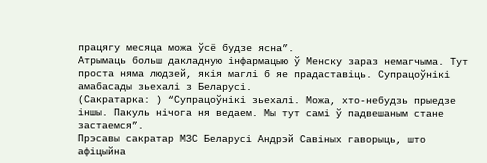працягу месяца можа ўсё будзе ясна”.
Атрымаць больш дакладную інфармацыю ў Менску зараз немагчыма. Тут проста няма людзей, якія маглі б яе прадаставіць. Супрацоўнікі амабасады зьехалі з Беларусі.
(Сакратарка: ) “Супрацоўнікі зьехалі. Можа, хто-небудзь прыедзе іншы. Пакуль нічога ня ведаем. Мы тут самі ў падвешаным стане застаемся”.
Прэсавы сакратар МЗС Беларусі Андрэй Савіных гаворыць, што афіцыйна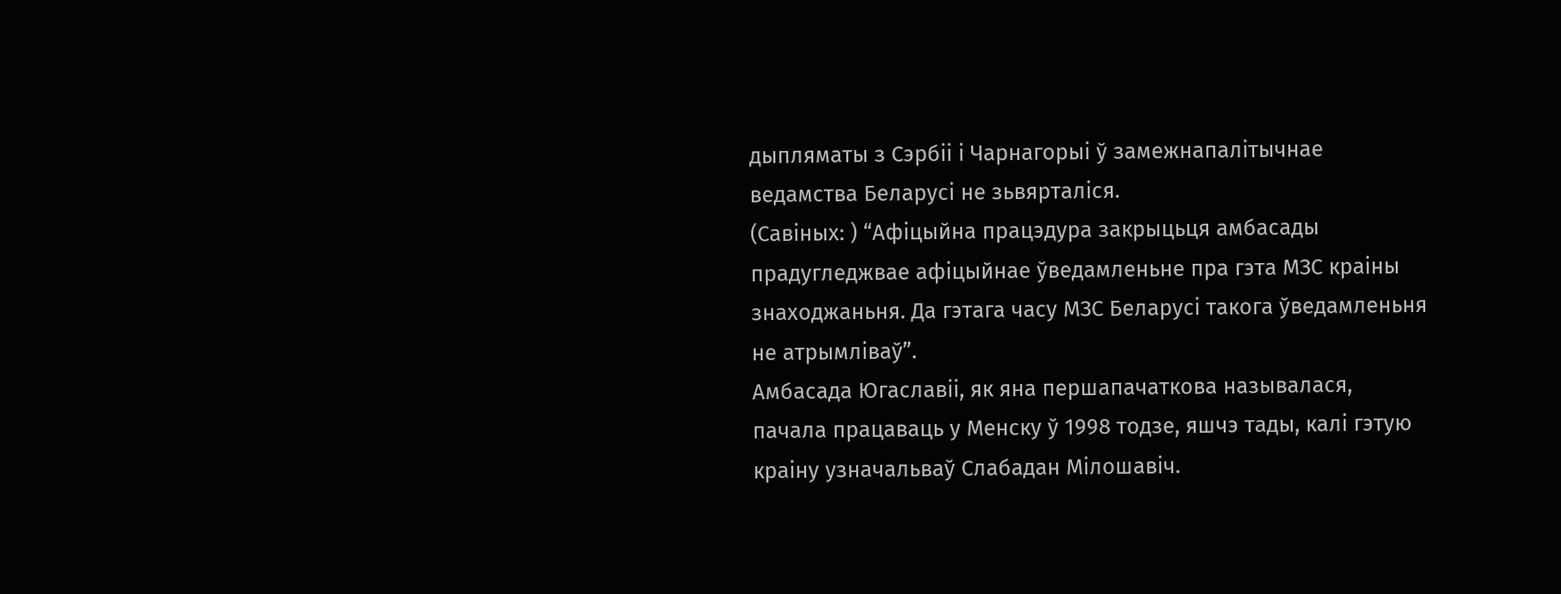дыпляматы з Сэрбіі і Чарнагорыі ў замежнапалітычнае ведамства Беларусі не зьвярталіся.
(Савіных: ) “Афіцыйна працэдура закрыцьця амбасады прадугледжвае афіцыйнае ўведамленьне пра гэта МЗС краіны знаходжаньня. Да гэтага часу МЗС Беларусі такога ўведамленьня не атрымліваў”.
Амбасада Югаславіі, як яна першапачаткова называлася, пачала працаваць у Менску ў 1998 тодзе, яшчэ тады, калі гэтую краіну узначальваў Слабадан Мілошавіч.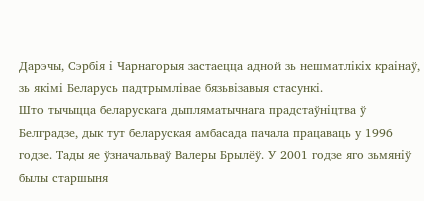Дарэчы, Сэрбія і Чарнагорыя застаецца адной зь нешматлікіх краінаў, зь якімі Беларусь падтрымлівае бязьвізавыя стасункі.
Што тычыцца беларускага дыпляматычнага прадстаўніцтва ў Белградзе, дык тут беларуская амбасада пачала працаваць у 1996 годзе. Тады яе ўзначальваў Валеры Брылёў. У 2001 годзе яго зьмяніў былы старшыня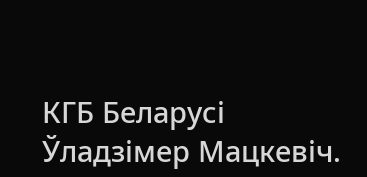КГБ Беларусі Ўладзімер Мацкевіч.